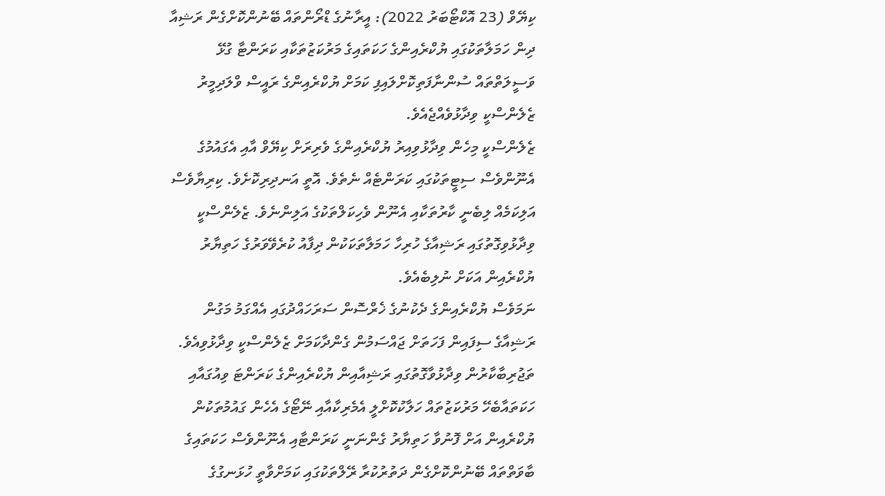ކިޔޭވް (23 އޮކްޓޯބަރު 2022): އީރާނުގެ ޑްރޯންތައް ބޭނުންކޮށްގެން ރަޝިއާ ދިން ހަމަލާތަކުގައި ޔުކްރެއިންގެ ހަކަތައިގެ މަރުކަޒުތަކާއި ކަރަންޓާ ގުޅޭ ވަސީލަތްތައް ސުންނާފަތިކޮށްލައިފި ކަމަށް ޔުކްރެއިންގެ ރައީސް ވްލަދިމީރު ޒެލެންސްކީ ވިދާޅުވެއްޖެއެވެ.
ޒެލެންސްކީ މިހެން ވިދާޅުވިއިރު ޔުކްރެއިންގެ ވެރިރަށް ކިޔޭވް އާއި އެގައުމުގެ އެނޫންވެސް ސިޓީތަކުގައި ކަރަންޓެއް ނެތެވެ. އޮތީ އަނދިރިކޮށެވެ. ކިރިޔާވެސް އަލިކަމެއް ލިބެނީ ކާރުތަކާއި އެނޫން ވެހިކަލްތަކުގެ އަލިންނެވެ. ޒެލެންސްކީ ވިދާޅުވިގޮތުގައި ރަޝިއާގެ ހުރިހާ ހަމަލާތަކަކުން ދިފާއު ކުރެވޭވަރުގެ ހަތިޔާރު ޔުކްރެއިން އަކަށް ނުލިބެއެވެ.
ނަމަވެސް ޔުކްރެއިންގެ ދެކުނުގެ ޚެރްސޮން ސަރަހައްދުގައި އެއްގަމު މަގުން ރަޝިއާގެ ސިފައިން ފަހަތަށް ޖައްސަމުން ގެންދާކަމަށް ޒެލެންސްކީ ވިދާޅުވިއެވެ.
ތަޖުރިބާކާރުން ވިދާޅުވާގޮތުގައި ރަޝިއާއިން ޔުކްރެއިންގެ ކަރަންޓަ ވިއުގައާއި ހަކަތައާބެހޭ މަރުކަޒުތައް ހަލާކުކޮށްލީ އެމެރިކާއާއި ނޭޓޯގެ އެހެން ގައުމުތަކުން ޔުކްރެއިން އަށް ފޮނުވާ ހަތިޔާރު ގެންނަނީ ކަރަންޓާއި އެނޫންވެސް ހަކަތައިގެ ބާވަތްތައް ބޭނުންކޮށްގެން ދަތުރުކުރާ ރޭލްތަކުގައި ކަމަށްވާތީ ހުޅަނގުގެ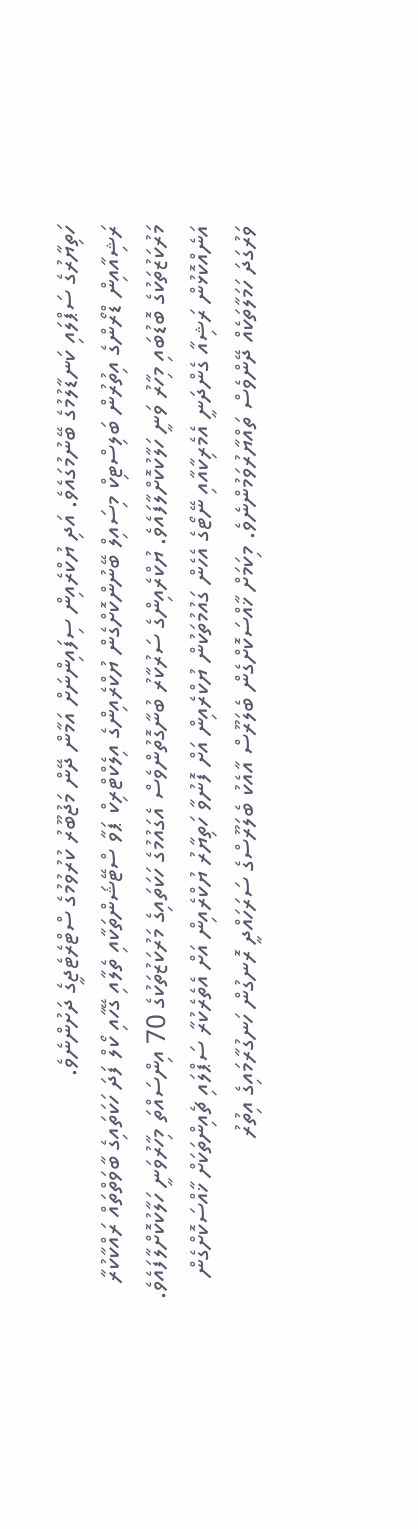ހަތިޔާރުގެ ސަޕްލައި ކަނޑާލުމުގެ ބޭނުމުގައެވެ. އަދި ޔުކްރެއިން ސިފައިންނަށް އަމާން ދޭން މަޖުބޫރު ކުރުވުމުގެ ސްޓްރެޓެޖީގެ ދަށުންނެވެ.
ރަޝިއާއިން ޑްރޯންގެ އިތުރުން ބަލިސްޓިކް މިސައިލް ބޭނުންކޮށްގެން ޔުކްރެއިންގެ އިލެކްޓްރިކް ޕަވާ ސްޓޭޝަންތަކާއި ތެލާއި ގޭހާއި ކޯލް ފަދަ ހަކަތައިގެ ބާވަތްތައް ރައްކާކުރާ މަރުކަޒުތަކުގެ ބޮޑުބައި މިހާރު ވަނީ ހަލާކުކޮށްލާފައެވެ. ޔުކްރެއިންގެ ސަރުކާރު ބުނާގޮތުންވެސް އެގައުމުގެ ހަކަތައިގެ މަރުކަޒުތަކުގެ 70 އިންސައްތަ މިހާރުވަނީ ހަލާކުކޮށްލާފައެވެ.
އަނެއްކޮޅުން ރަޝިއާ ގެންދަނީ އެމެރިކާއާއި ނޭޓޯގެ އެހެން ގައުމުތަކުން ޔުކްރެއިން އަށް ފޮނުވާ ހަތިޔާރު ޔުކްރެއިން އަށް އެތެރެކުރާ ސަޕްލައި ޗެއިންތަކަށް ޚާއްސަކޮށްގެން ވަރުގަދަ ހަމަލާތަކެއް ދޭންވެސް ތައްޔާރުވަމުންނެވެ. މިކަމަށް ޚާއްސަކޮށްގެން ބެލަރޫސް އާއެކު ބެލަރޫސްގެ ސަރަހައްދީ ރޮނގުން ހަނގުރާމައިގެ އިތުރު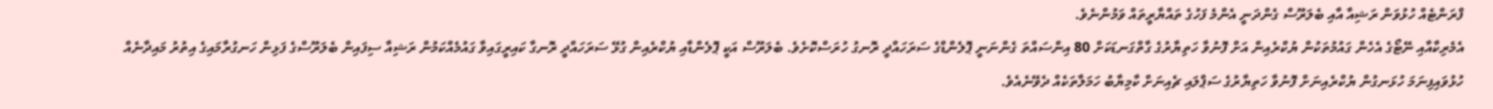ފްރަންޓެއް ހުޅުވަން ރަޝިއާ އާއި ބެލަރޫސް ގެންދަނީ އެންމެ ފަހުގެ ތައްޔާރީތައް ވަމުންނެވެ.
އެމެރިކާއާއި ނޭޓޯގެ އެހެން ގައުމުތަކުން ޔުކްރެއިން އަށް ފޮނުވާ ހަތިޔާރުގެ ގާތްގަނޑަކަށް 80 އިންސައްތަ ގެންނަނީ ޕޮލެންޑްގެ ސަރަހައްދީ ރޮނގު ހުރަސްކޮށެވެ. ބެލަރޫސް އަކީ ޕޮލެންޑާއި ޔުކްރެއިން ގުޅޭ ސަރަހައްދީ ރޮނގާ ކައިރީގައިވާ ގައުމެއްކަމުން ރަޝިއާ ސިފައިން ބެލަރޫސްގެ ފަޅިން ހަނގުރާމައިގެ އިތުރު މައިދާނެއް ހުޅުވައިފިނަމަ ހުޅަނގުން ޔުކްރެއިނަށް ފޮނުވާ ހަތިޔާރުގެ ސަޕްލައި ޗެއިނަށް ކާމިޔާބު ހަމަލާތަކެއް ދެވޭނެއެވެ.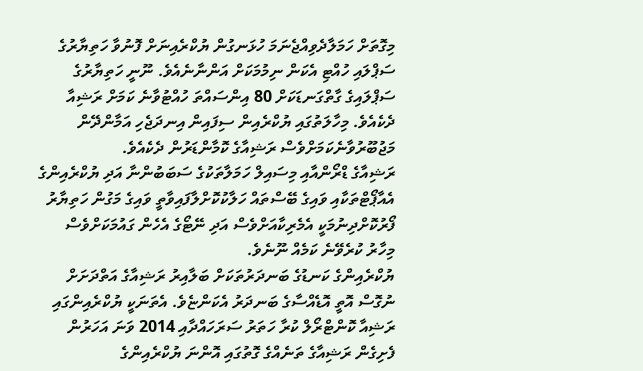މިގޮތަށް ހަމަލާދެވިއްޖެނަމަ ހުޅަނގުން ޔުކްރެއިނަށް ފޮނުވާ ހަތިޔާރުގެ ސަޕްލައި ހުއްޓި އެކަން ނިމުމަކަށް އަންނާނެއެވެ. ނޫނީ ހަތިޔާރުގެ ސަޕްލައިގެ ގާތްގަނޑަކަށް 80 އިންސައްތަ ހުއްޓުވާނެ ކަމަށް ރަޝިއާ ދެކެއެވެ. މިހާލަތުގައި ޔުކްރެއިން ސިފައިން އިނދަޖެހި އަމާންދޭން މަޖުބޫރުވާނެކަމަށްވެސް ރަޝިއާގެ ކޮމާންޑަރުން ދެކެއެވެ.
ރަޝިއާގެ ޑްރޯންއާއި މިސައިލް ހަމަލާތަކުގެ ސަބަބުންނާ އަދި ޔުކްރެއިންގެ އެއާޕޯޓްތަކާއި ވައިގެ ބޭސްތައް ހަލާކުކޮށްލާފައިވާތީ ވައިގެ މަގުން ހަތިޔާރު ފޯރުކޮށްދިނުމަކީ އެމެރިކާއަށްވެސް އަދި ނޭޓޯގެ އެހެން ގައުމަކަށްވެސް މިހާރު ކުރެވޭނެ ކަމެއް ނޫނެވެ.
ޔުކްރެއިންގެ ކަނޑުގެ ބަނދަރުތަކަށް ބަލާއިރު ރަޝިއާގެ އަތްދަށަށް ނުގޮސް އޮތީ އޮޑެއްސާގެ ބަނދަރު އެކަންޏެވެ. އެތަނަކީ ޔުކްރެއިންގައި ރަޝިއާ ކޮންޓްރޯލް ކުރާ ހަތަރު ސަރަހައްދާއި 2014 ވަނަ އަހަރުން ފެށިގެން ރަޝިއާގެ ތަނެއްގެ ގޮތުގައި އޮންނަ ޔުކްރެއިންގެ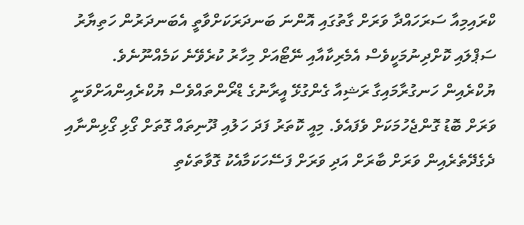ކްރައިމިއާ ސަރަހައްދާ ވަރަށް ގާތުގައި އޮންނަ ބަނދަރަކަށްވާތީ އެބަނދަރުން ހަތިޔާރު ސަޕްލައި ކޮށްދިނުމަކީވެސް އެމެރިކާއާއި ނޭޓޯއަށް މިހާރު ކުރެވޭނެ ކަމެއްނޫނެވެ.
ޔުކްރެއިން ހަނގުރާމައިގާ ރަޝިއާ ގެންގުޅޭ އީރާނުގެ ޑްރޯންތައްވެސް ޔުކްރެއިންއަށްވަނީ ވަރަށް ބޮޑު ގޮންޖެހުމަކަށް ވެފައެވެ. މިއީ ކޮތަރު ފަދަ ހަލުއި ދޫނިތައް ގޮތަށް ގޯޅި ގޯޅިންނާއި ދެގެދޭތެރެއިން ވަރަށް ބާރަށް އަދި ވަރަށް ފަސޭހަކަމާއެކު ގޮވާތަކެތި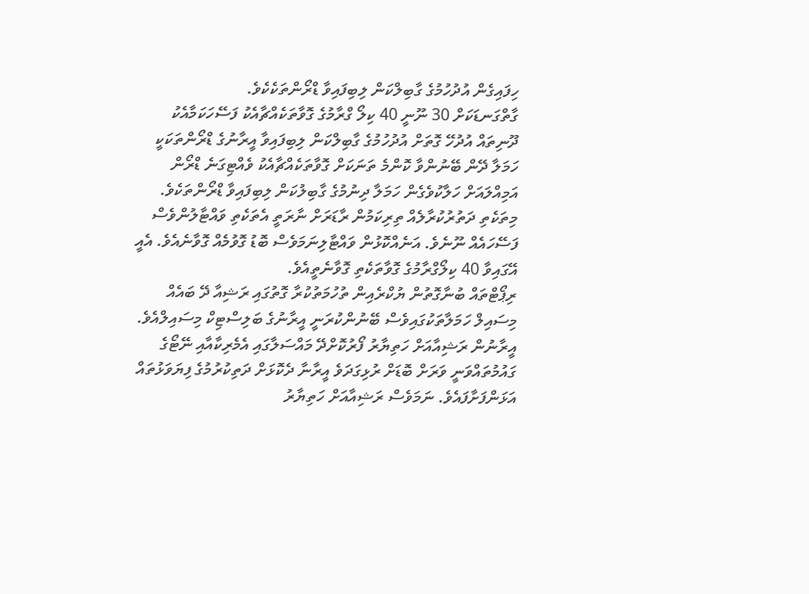ހިފައިގެން އުދުހުމުގެ ގާބިލްކަން ލިބިފައިވާ ޑްރޯންތަކެކެވެ.
ގާތްގަނޑަކަށް 30 ނޫނީ 40 ކިލޯ ގްރާމުގެ ގޮވާތަކެއްޗާއެކު ފަސޭހަކަމާއެކު ދޫނިތައް އުދުހޭ ގޮތަށް އުދުހުމުގެ ގާބިލްކަން ލިބިފައިވާ އީރާނުގެ ޑްރޯންތަކަކީ ހަމަލާ ދޭން ބޭނުންވާ ކޮންމެ ތަނަކަށް ގޮވާތަކެއްޗާއެކު ވެއްޓިގަނެ ޑްރޯން އަމިއްލައަށް ހަލާކުވެގެން ހަމަލާ ދިނުމުގެ ގާބިލުކަން ލިބިފައިވާ ޑްރޯންތަކެވެ. މިތަކެތި ދަތުރުކުރާލެއް ތިރިކަމުން ރާޑަރަށް ނާރަތީ އެތަކެތި ވައްޓާލުންވެސް ފަސޭހައެއް ނޫނެވެ. އަނެއްކޮޅުން ވައްޓާލިނަމަވެސް ބޮޑު ގޮވުމެއް ގޮވާނެއެވެ. އެއީ އޭގައިވާ 40 ކިލޯގްރާމުގެ ގޮވާތަކެތި ގޮވާނެތީއެވެ.
ރިޕޯޓްތައް ބުނާގޮތުން ޔުކްރެއިން ތުހުމަތުކުރާ ގޮތުގައި ރަޝިއާ ދޭ ބައެއް މިސައިލް ހަމަލާތަކުގައިވެސް ބޭނުންކުރަނީ އީރާނުގެ ބަލިސްޓިކް މިސައިލްއެވެ. އީރާނުން ރަޝިއާއަށް ހަތިޔާރު ފޯރުކޮށްދޭ މައްސަލާގައި އެމެރިކާއާއި ނޭޓޯގެ ގައުމުތައްވަނީ ވަރަށް ބޮޑަށް ރުޅިގަދަވެ އީރާނާ ދެކޮޅަށް ދަތިކުރުމުގެ ފިޔަވަޅުތައް އަޅަންފަށާފައެވެ. ނަމަވެސް ރަޝިއާއަށް ހަތިޔާރު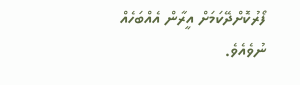ފޯރުކޮށްދޭކަމަށް އީރާން އެއްބަހެއް ނުވެއެވެ.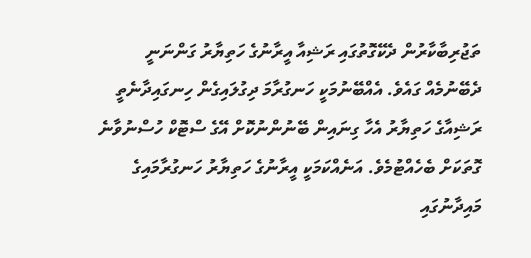ތަޖުރިބާކާރުން ދެކޭގޮތުގައި ރަޝިއާ އީރާނުގެ ހަތިޔާރު ގަންނަނީ ދެބޭނުމެއް ގައެވެ. އެއްބޭނުމަކީ ހަނގުރާމަ ދިގުލައިގެން ހިނގައިދާނެތީ ރަޝިއާގެ ހަތިޔާރު އެހާ ގިނައިން ބޭނުންނުކޮށް އޭގެ ސްޓޮކް ހުސްނުވާނެ ގޮތަކަށް ބެހެއްޓުމެވެ. އަނެއްކަމަކީ އީރާނުގެ ހަތިޔާރު ހަނގުރާމައިގެ މައިދާނުގައި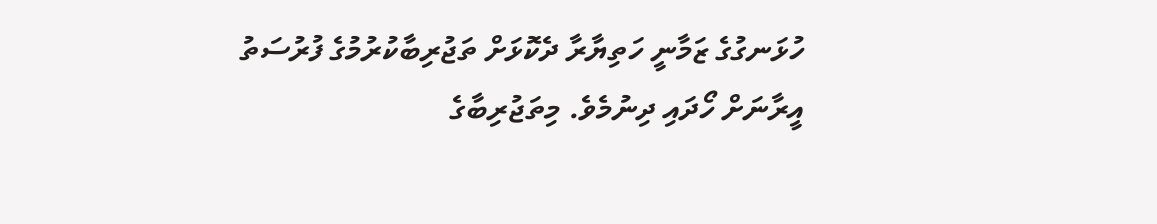ހުޅަނގުގެ ޒަމާނީ ހަތިޔާރާ ދެކޮޅަށް ތަޖުރިބާކުރުމުގެ ފުރުސަތު އީރާނަށް ހޯދައި ދިނުމެވެ. މިތަޖުރިބާގެ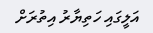އަލީގައި ހަތިޔާރު އިތުރަށް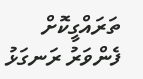ތަރައްގީކޮށް ފެންވަރު ރަނގަޅު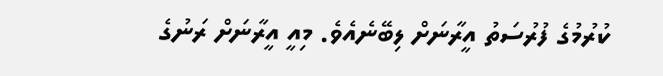ކުރުމުގެ ފުރުސަތު އީރާނަށް ލިބޭނެއެވެ. މިއީ އީރާނަށް ރަނުގެ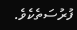ފުރުސަތެކެވެ.